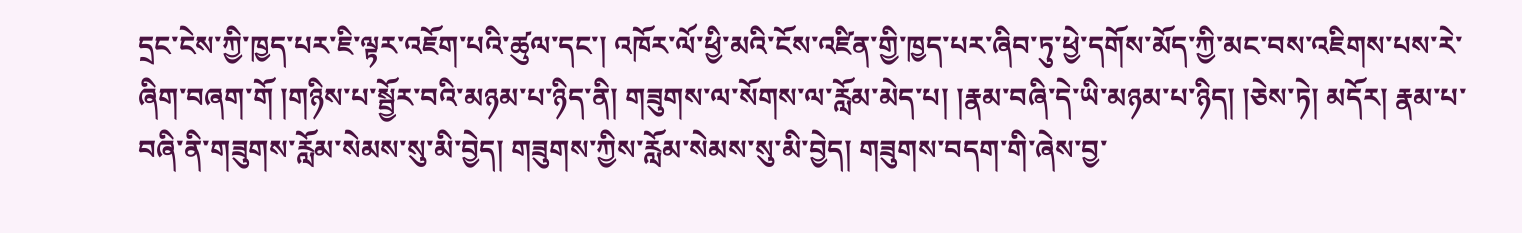དྲང་ངེས་ཀྱི་ཁྱད་པར་ཇི་ལྟར་འཇོག་པའི་ཚུལ་དང་། འཁོར་ལོ་ཕྱི་མའི་ངོས་འཛིན་གྱི་ཁྱད་པར་ཞིབ་ཏུ་ཕྱེ་དགོས་མོད་ཀྱི་མང་བས་འཇིགས་པས་རེ་ཞིག་བཞག་གོ །གཉིས་པ་སྦྱོར་བའི་མཉམ་པ་ཉིད་ནི། གཟུགས་ལ་སོགས་ལ་རློམ་མེད་པ། །རྣམ་བཞི་དེ་ཡི་མཉམ་པ་ཉིད། །ཅེས་ཏེ། མདོར། རྣམ་པ་བཞི་ནི་གཟུགས་རློམ་སེམས་སུ་མི་བྱེད། གཟུགས་ཀྱིས་རློམ་སེམས་སུ་མི་བྱེད། གཟུགས་བདག་གི་ཞེས་བྱ་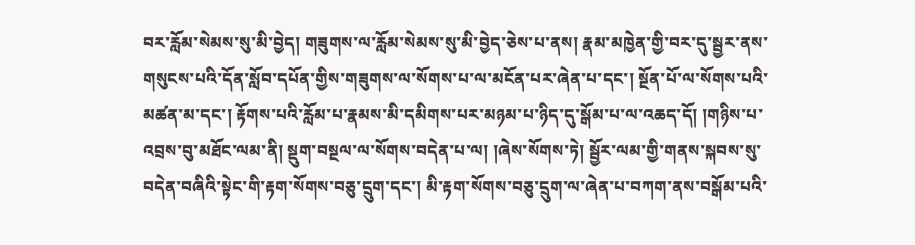བར་རློམ་སེམས་སུ་མི་བྱེད། གཟུགས་ལ་རློམ་སེམས་སུ་མི་བྱེད་ཅེས་པ་ནས། རྣམ་མཁྱེན་གྱི་བར་དུ་སྦྱར་ནས་གསུངས་པའི་དོན་སློབ་དཔོན་གྱིས་གཟུགས་ལ་སོགས་པ་ལ་མངོན་པར་ཞེན་པ་དང་། སྔོན་པོ་ལ་སོགས་པའི་མཚན་མ་དང་། རྟོགས་པའི་རློམ་པ་རྣམས་མི་དམིགས་པར་མཉམ་པ་ཉིད་དུ་སྒོམ་པ་ལ་འཆད་དོ། །གཉིས་པ་འབྲས་བུ་མཐོང་ལམ་ནི། སྡུག་བསྔལ་ལ་སོགས་བདེན་པ་ལ། །ཞེས་སོགས་ཏེ། སྦྱོར་ལམ་གྱི་གནས་སྐབས་སུ་བདེན་བཞིའི་སྟེང་གི་རྟག་སོགས་བཅུ་དྲུག་དང་། མི་རྟག་སོགས་བཅུ་དྲུག་ལ་ཞེན་པ་བཀག་ནས་བསྒོམ་པའི་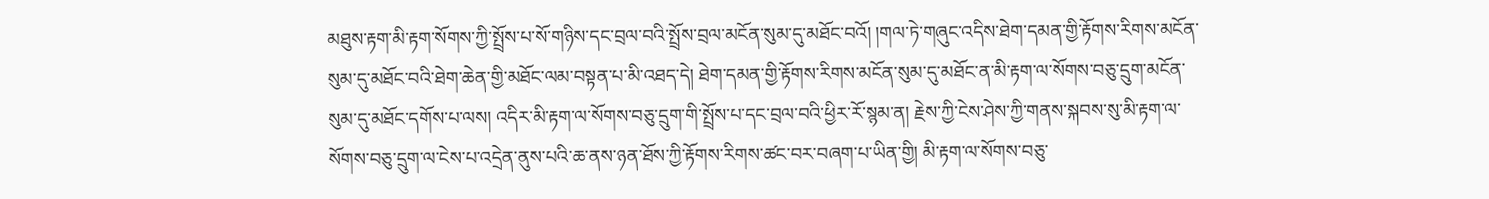མཐུས་རྟག་མི་རྟག་སོགས་ཀྱི་སྤྲོས་པ་སོ་གཉིས་དང་བྲལ་བའི་སྤྲོས་བྲལ་མངོན་སུམ་དུ་མཐོང་བའོ། །གལ་ཏེ་གཞུང་འདིས་ཐེག་དམན་གྱི་རྟོགས་རིགས་མངོན་སུམ་དུ་མཐོང་བའི་ཐེག་ཆེན་གྱི་མཐོང་ལམ་བསྟན་པ་མི་འཐད་དེ། ཐེག་དམན་གྱི་རྟོགས་རིགས་མངོན་སུམ་དུ་མཐོང་ན་མི་རྟག་ལ་སོགས་བཅུ་དྲུག་མངོན་སུམ་དུ་མཐོང་དགོས་པ་ལས། འདིར་མི་རྟག་ལ་སོགས་བཅུ་དྲུག་གི་སྤྲོས་པ་དང་བྲལ་བའི་ཕྱིར་རོ་སྙམ་ན། རྗེས་ཀྱི་ངེས་ཤེས་ཀྱི་གནས་སྐབས་སུ་མི་རྟག་ལ་སོགས་བཅུ་དྲུག་ལ་ངེས་པ་འདྲེན་ནུས་པའི་ཆ་ནས་ཉན་ཐོས་ཀྱི་རྟོགས་རིགས་ཚང་བར་བཞག་པ་ཡིན་གྱི། མི་རྟག་ལ་སོགས་བཅུ་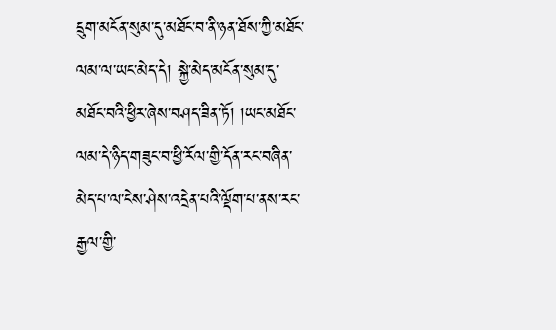དྲུག་མངོན་སུམ་དུ་མཐོང་བ་ནི་ཉན་ཐོས་ཀྱི་མཐོང་ལམ་ལ་ཡང་མེད་དེ། སྐྱེ་མེད་མངོན་སུམ་དུ་མཐོང་བའི་ཕྱིར་ཞེས་བཤད་ཟིན་ཏོ། །ཡང་མཐོང་ལམ་དེ་ཉིད་གཟུང་བ་ཕྱི་རོལ་གྱི་དོན་རང་བཞིན་མེད་པ་ལ་ངེས་ཤེས་འདྲེན་པའི་ལྡོག་པ་ནས་རང་རྒྱལ་གྱི་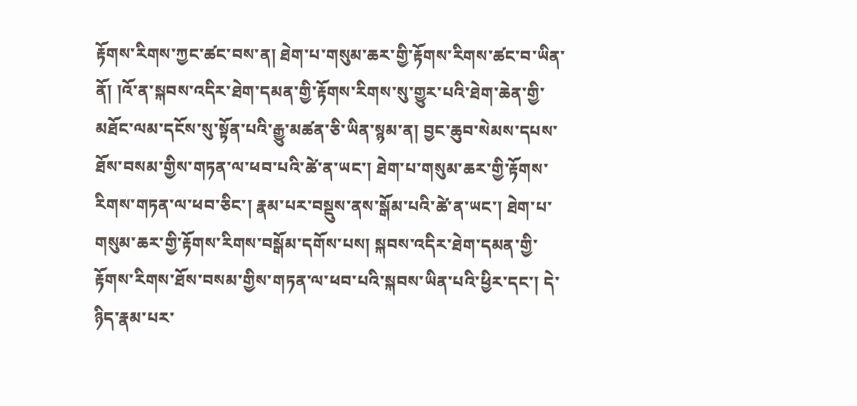རྟོགས་རིགས་ཀྱང་ཚང་བས་ན། ཐེག་པ་གསུམ་ཆར་གྱི་རྟོགས་རིགས་ཚང་བ་ཡིན་ནོ། །འོ་ན་སྐབས་འདིར་ཐེག་དམན་གྱི་རྟོགས་རིགས་སུ་གྱུར་པའི་ཐེག་ཆེན་གྱི་མཐོང་ལམ་དངོས་སུ་སྟོན་པའི་རྒྱུ་མཚན་ཅི་ཡིན་སྙམ་ན། བྱང་ཆུབ་སེམས་དཔས་ཐོས་བསམ་གྱིས་གཏན་ལ་ཕབ་པའི་ཚེ་ན་ཡང་། ཐེག་པ་གསུམ་ཆར་གྱི་རྟོགས་རིགས་གཏན་ལ་ཕབ་ཅིང་། རྣམ་པར་བསྡུས་ནས་སྒོམ་པའི་ཚེ་ན་ཡང་། ཐེག་པ་གསུམ་ཆར་གྱི་རྟོགས་རིགས་བསྒོམ་དགོས་པས། སྐབས་འདིར་ཐེག་དམན་གྱི་རྟོགས་རིགས་ཐོས་བསམ་གྱིས་གཏན་ལ་ཕབ་པའི་སྐབས་ཡིན་པའི་ཕྱིར་དང་། དེ་ཉིད་རྣམ་པར་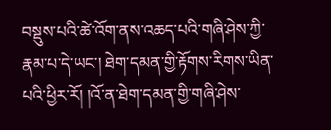བསྡུས་པའི་ཚེ་འོག་ནས་འཆད་པའི་གཞི་ཤེས་ཀྱི་རྣམ་པ་དེ་ཡང་། ཐེག་དམན་གྱི་རྟོགས་རིགས་ཡིན་པའི་ཕྱིར་རོ། །འོ་ན་ཐེག་དམན་གྱི་གཞི་ཤེས་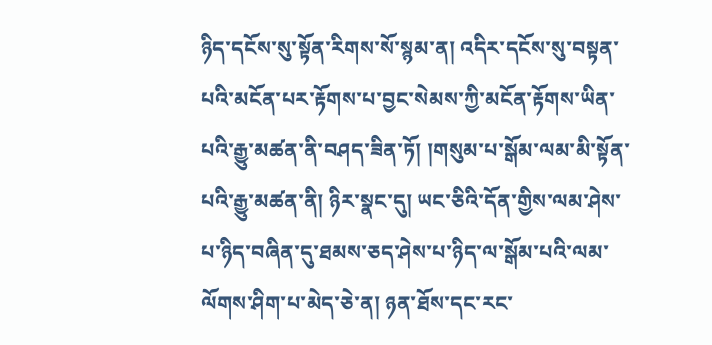ཉིད་དངོས་སུ་སྟོན་རིགས་སོ་སྙམ་ན། འདིར་དངོས་སུ་བསྟན་པའི་མངོན་པར་རྟོགས་པ་བྱང་སེམས་ཀྱི་མངོན་རྟོགས་ཡིན་པའི་རྒྱུ་མཚན་ནི་བཤད་ཟིན་ཏོ། །གསུམ་པ་སྒོམ་ལམ་མི་སྟོན་པའི་རྒྱུ་མཚན་ནི། ཉིར་སྣང་དུ། ཡང་ཅིའི་དོན་གྱིས་ལམ་ཤེས་པ་ཉིད་བཞིན་དུ་ཐམས་ཅད་ཤེས་པ་ཉིད་ལ་སྒོམ་པའི་ལམ་ལོགས་ཤིག་པ་མེད་ཅེ་ན། ཉན་ཐོས་དང་རང་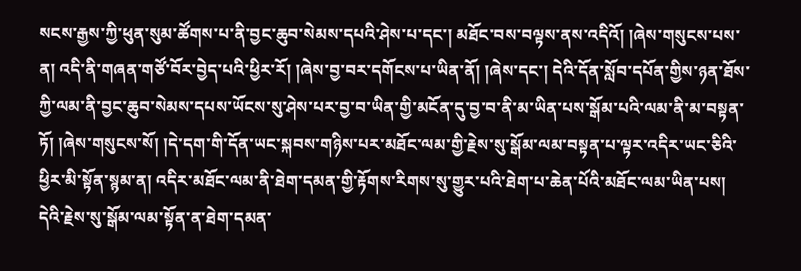སངས་རྒྱས་ཀྱི་ཕུན་སུམ་ཚོགས་པ་ནི་བྱང་ཆུབ་སེམས་དཔའི་ཤེས་པ་དང་། མཐོང་བས་བལྟས་ནས་འདིའོ། །ཞེས་གསུངས་པས་ན། འདི་ནི་གཞན་གཙོ་བོར་བྱེད་པའི་ཕྱིར་རོ། །ཞེས་བྱ་བར་དགོངས་པ་ཡིན་ནོ། །ཞེས་དང་། དེའི་དོན་སློབ་དཔོན་གྱིས་ཉན་ཐོས་ཀྱི་ལམ་ནི་བྱང་ཆུབ་སེམས་དཔས་ཡོངས་སུ་ཤེས་པར་བྱ་བ་ཡིན་གྱི་མངོན་དུ་བྱ་བ་ནི་མ་ཡིན་པས་སྒོམ་པའི་ལམ་ནི་མ་བསྟན་ཏོ། །ཞེས་གསུངས་སོ། །དེ་དག་གི་དོན་ཡང་སྐབས་གཉིས་པར་མཐོང་ལམ་གྱི་རྗེས་སུ་སྒོམ་ལམ་བསྟན་པ་ལྟར་འདིར་ཡང་ཅིའི་ཕྱིར་མི་སྟོན་སྙམ་ན། འདིར་མཐོང་ལམ་ནི་ཐེག་དམན་གྱི་རྟོགས་རིགས་སུ་གྱུར་པའི་ཐེག་པ་ཆེན་པོའི་མཐོང་ལམ་ཡིན་པས། དེའི་རྗེས་སུ་སྒོམ་ལམ་སྟོན་ན་ཐེག་དམན་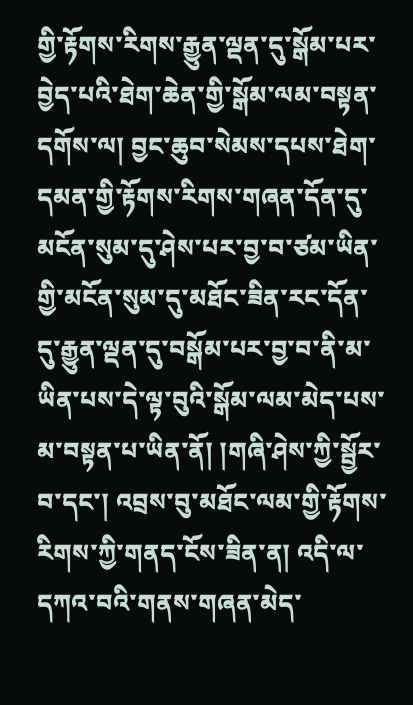གྱི་རྟོགས་རིགས་རྒྱུན་ལྡན་དུ་སྒོམ་པར་བྱེད་པའི་ཐེག་ཆེན་གྱི་སྒོམ་ལམ་བསྟན་དགོས་ལ། བྱང་ཆུབ་སེམས་དཔས་ཐེག་དམན་གྱི་རྟོགས་རིགས་གཞན་དོན་དུ་མངོན་སུམ་དུ་ཤེས་པར་བྱ་བ་ཙམ་ཡིན་གྱི་མངོན་སུམ་དུ་མཐོང་ཟིན་རང་དོན་དུ་རྒྱུན་ལྡན་དུ་བསྒོམ་པར་བྱ་བ་ནི་མ་ཡིན་པས་དེ་ལྟ་བུའི་སྒོམ་ལམ་མེད་པས་མ་བསྟན་པ་ཡིན་ནོ། །གཞི་ཤེས་ཀྱི་སྦྱོར་བ་དང་། འབྲས་བུ་མཐོང་ལམ་གྱི་རྟོགས་རིགས་ཀྱི་གནད་ངོས་ཟིན་ན། འདི་ལ་དཀའ་བའི་གནས་གཞན་མེད་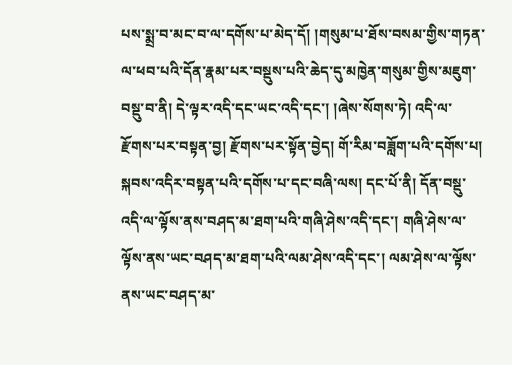པས་སྨྲ་བ་མང་བ་ལ་དགོས་པ་མེད་དོ། །གསུམ་པ་ཐོས་བསམ་གྱིས་གཏན་ལ་ཕབ་པའི་དོན་རྣམ་པར་བསྡུས་པའི་ཆེད་དུ་མཁྱེན་གསུམ་གྱིས་མཇུག་བསྡུ་བ་ནི། དེ་ལྟར་འདི་དང་ཡང་འདི་དང་། །ཞེས་སོགས་ཏེ། འདི་ལ་རྫོགས་པར་བསྟན་བྱ། རྫོགས་པར་སྟོན་བྱེད། གོ་རིམ་བཟློག་པའི་དགོས་པ། སྐབས་འདིར་བསྟན་པའི་དགོས་པ་དང་བཞི་ལས། དང་པོ་ནི། དོན་བསྡུ་འདི་ལ་ལྟོས་ནས་བཤད་མ་ཐག་པའི་གཞི་ཤེས་འདི་དང་། གཞི་ཤེས་ལ་ལྟོས་ནས་ཡང་བཤད་མ་ཐག་པའི་ལམ་ཤེས་འདི་དང་། ལམ་ཤེས་ལ་ལྟོས་ནས་ཡང་བཤད་མ་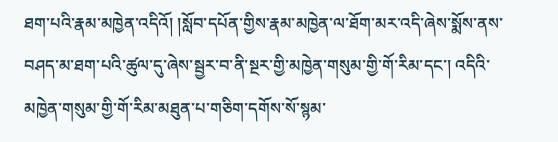ཐག་པའི་རྣམ་མཁྱེན་འདིའོ། །སློབ་དཔོན་གྱིས་རྣམ་མཁྱེན་ལ་ཐོག་མར་འདི་ཞེས་སྨོས་ནས་བཤད་མ་ཐག་པའི་ཚུལ་དུ་ཞེས་སྦྱར་བ་ནི་སྔར་གྱི་མཁྱེན་གསུམ་གྱི་གོ་རིམ་དང་། འདིའི་མཁྱེན་གསུམ་གྱི་གོ་རིམ་མཐུན་པ་གཅིག་དགོས་སོ་སྙམ་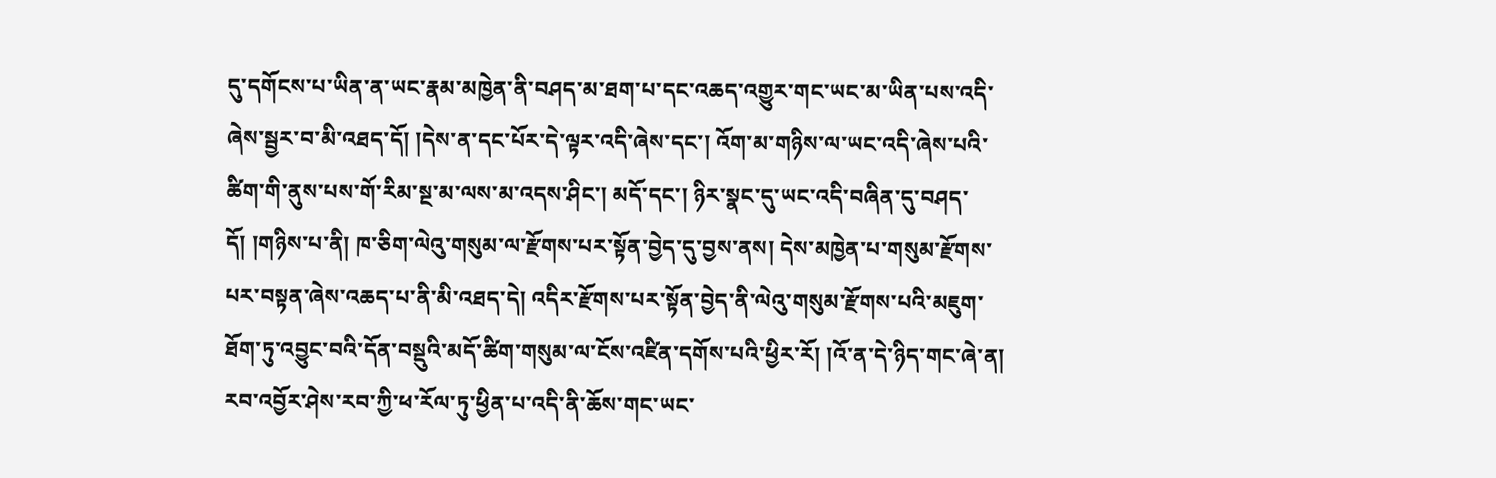དུ་དགོངས་པ་ཡིན་ན་ཡང་རྣམ་མཁྱེན་ནི་བཤད་མ་ཐག་པ་དང་འཆད་འགྱུར་གང་ཡང་མ་ཡིན་པས་འདི་ཞེས་སྦྱར་བ་མི་འཐད་དོ། །དེས་ན་དང་པོར་དེ་ལྟར་འདི་ཞེས་དང་། འོག་མ་གཉིས་ལ་ཡང་འདི་ཞེས་པའི་ཚིག་གི་ནུས་པས་གོ་རིམ་སྔ་མ་ལས་མ་འདས་ཤིང་། མདོ་དང་། ཉིར་སྣང་དུ་ཡང་འདི་བཞིན་དུ་བཤད་དོ། །གཉིས་པ་ནི། ཁ་ཅིག་ལེའུ་གསུམ་ལ་རྫོགས་པར་སྟོན་བྱེད་དུ་བྱས་ནས། དེས་མཁྱེན་པ་གསུམ་རྫོགས་པར་བསྟན་ཞེས་འཆད་པ་ནི་མི་འཐད་དེ། འདིར་རྫོགས་པར་སྟོན་བྱེད་ནི་ལེའུ་གསུམ་རྫོགས་པའི་མཇུག་ཐོག་ཏུ་འབྱུང་བའི་དོན་བསྡུའི་མདོ་ཚིག་གསུམ་ལ་ངོས་འཛིན་དགོས་པའི་ཕྱིར་རོ། །འོ་ན་དེ་ཉིད་གང་ཞེ་ན། རབ་འབྱོར་ཤེས་རབ་ཀྱི་ཕ་རོལ་ཏུ་ཕྱིན་པ་འདི་ནི་ཆོས་གང་ཡང་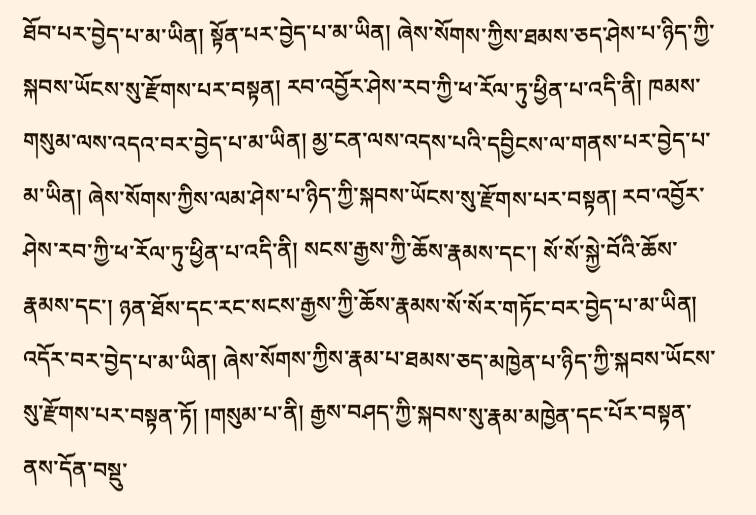ཐོབ་པར་བྱེད་པ་མ་ཡིན། སྟོན་པར་བྱེད་པ་མ་ཡིན། ཞེས་སོགས་ཀྱིས་ཐམས་ཅད་ཤེས་པ་ཉིད་ཀྱི་སྐབས་ཡོངས་སུ་རྫོགས་པར་བསྟན། རབ་འབྱོར་ཤེས་རབ་ཀྱི་ཕ་རོལ་ཏུ་ཕྱིན་པ་འདི་ནི། ཁམས་གསུམ་ལས་འདའ་བར་བྱེད་པ་མ་ཡིན། མྱ་ངན་ལས་འདས་པའི་དབྱིངས་ལ་གནས་པར་བྱེད་པ་མ་ཡིན། ཞེས་སོགས་ཀྱིས་ལམ་ཤེས་པ་ཉིད་ཀྱི་སྐབས་ཡོངས་སུ་རྫོགས་པར་བསྟན། རབ་འབྱོར་ཤེས་རབ་ཀྱི་ཕ་རོལ་ཏུ་ཕྱིན་པ་འདི་ནི། སངས་རྒྱས་ཀྱི་ཆོས་རྣམས་དང་། སོ་སོ་སྐྱེ་བོའི་ཆོས་རྣམས་དང་། ཉན་ཐོས་དང་རང་སངས་རྒྱས་ཀྱི་ཆོས་རྣམས་སོ་སོར་གཏོང་བར་བྱེད་པ་མ་ཡིན། འདོར་བར་བྱེད་པ་མ་ཡིན། ཞེས་སོགས་ཀྱིས་རྣམ་པ་ཐམས་ཅད་མཁྱེན་པ་ཉིད་ཀྱི་སྐབས་ཡོངས་སུ་རྫོགས་པར་བསྟན་ཏོ། །གསུམ་པ་ནི། རྒྱས་བཤད་ཀྱི་སྐབས་སུ་རྣམ་མཁྱེན་དང་པོར་བསྟན་ནས་དོན་བསྡུ་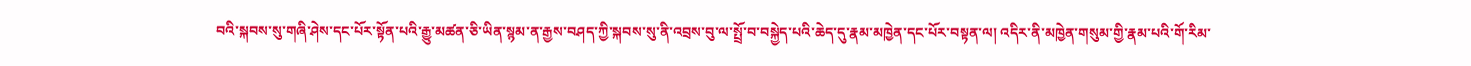བའི་སྐབས་སུ་གཞི་ཤེས་དང་པོར་སྟོན་པའི་རྒྱུ་མཚན་ཅི་ཡིན་སྙམ་ན་རྒྱས་བཤད་ཀྱི་སྐབས་སུ་ནི་འབྲས་བུ་ལ་སྤྲོ་བ་བསྐྱེད་པའི་ཆེད་དུ་རྣམ་མཁྱེན་དང་པོར་བསྟན་ལ། འདིར་ནི་མཁྱེན་གསུམ་གྱི་རྣམ་པའི་གོ་རིམ་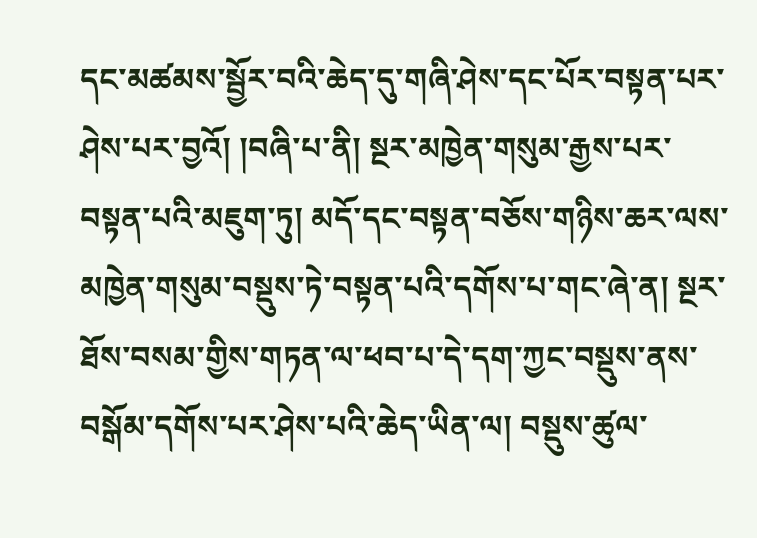དང་མཚམས་སྦྱོར་བའི་ཆེད་དུ་གཞི་ཤེས་དང་པོར་བསྟན་པར་ཤེས་པར་བྱའོ། །བཞི་པ་ནི། སྔར་མཁྱེན་གསུམ་རྒྱས་པར་བསྟན་པའི་མཇུག་ཏུ། མདོ་དང་བསྟན་བཅོས་གཉིས་ཆར་ལས་མཁྱེན་གསུམ་བསྡུས་ཏེ་བསྟན་པའི་དགོས་པ་གང་ཞེ་ན། སྔར་ཐོས་བསམ་གྱིས་གཏན་ལ་ཕབ་པ་དེ་དག་ཀྱང་བསྡུས་ནས་བསྒོམ་དགོས་པར་ཤེས་པའི་ཆེད་ཡིན་ལ། བསྡུས་ཚུལ་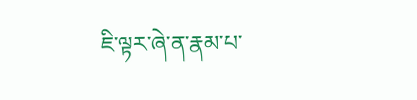ཇི་ལྟར་ཞེ་ན་རྣམ་པ་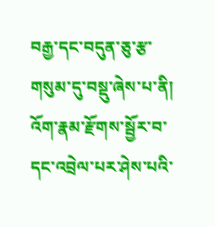བརྒྱ་དང་བདུན་ཅུ་རྩ་གསུམ་དུ་བསྡུ་ཞེས་པ་ནི། འོག་རྣམ་རྫོགས་སྦྱོར་བ་དང་འབྲེལ་པར་ཤེས་པའི་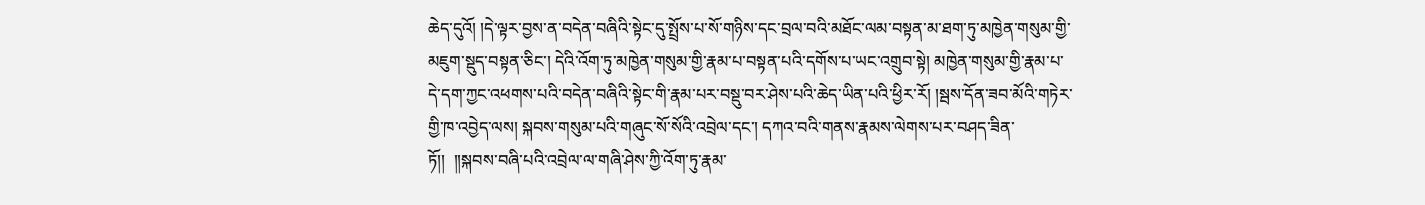ཆེད་དུའོ། །དེ་ལྟར་བྱས་ན་བདེན་བཞིའི་སྟེང་དུ་སྤྲོས་པ་སོ་གཉིས་དང་བྲལ་བའི་མཐོང་ལམ་བསྟན་མ་ཐག་ཏུ་མཁྱེན་གསུམ་གྱི་མཇུག་སྡུད་བསྟན་ཅིང་། དེའི་འོག་ཏུ་མཁྱེན་གསུམ་གྱི་རྣམ་པ་བསྟན་པའི་དགོས་པ་ཡང་འགྲུབ་སྟེ། མཁྱེན་གསུམ་གྱི་རྣམ་པ་དེ་དག་ཀྱང་འཕགས་པའི་བདེན་བཞིའི་སྟེང་གི་རྣམ་པར་བསྡུ་བར་ཤེས་པའི་ཆེད་ཡིན་པའི་ཕྱིར་རོ། །སྦས་དོན་ཟབ་མོའི་གཏེར་གྱི་ཁ་འབྱེད་ལས། སྐབས་གསུམ་པའི་གཞུང་སོ་སོའི་འབྲེལ་དང་། དཀའ་བའི་གནས་རྣམས་ལེགས་པར་བཤད་ཟིན་ཏོ།།  །།སྐབས་བཞི་པའི་འབྲེལ་ལ་གཞི་ཤེས་ཀྱི་འོག་ཏུ་རྣམ་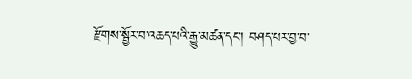རྫོགས་སྦྱོར་བ་འཆད་པའི་རྒྱུ་མཚན་དང་། བཤད་པར་བྱ་བ་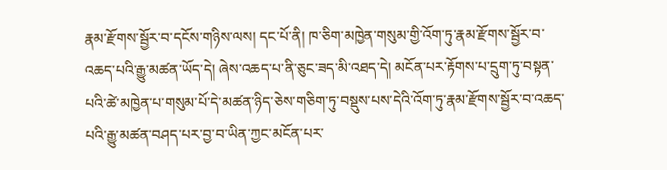རྣམ་རྫོགས་སྦྱོར་བ་དངོས་གཉིས་ལས། དང་པོ་ནི། ཁ་ཅིག་མཁྱེན་གསུམ་གྱི་འོག་ཏུ་རྣམ་རྫོགས་སྦྱོར་བ་འཆད་པའི་རྒྱུ་མཚན་ཡོད་དེ། ཞེས་འཆད་པ་ནི་ཅུང་ཟད་མི་འཐད་དེ། མངོན་པར་རྟོགས་པ་དྲུག་ཏུ་བསྟན་པའི་ཚེ་མཁྱེན་པ་གསུམ་པོ་དེ་མཚན་ཉིད་ཅེས་གཅིག་ཏུ་བསྡུས་པས་དེའི་འོག་ཏུ་རྣམ་རྫོགས་སྦྱོར་བ་འཆད་པའི་རྒྱུ་མཚན་བཤད་པར་བྱ་བ་ཡིན་ཀྱང་མངོན་པར་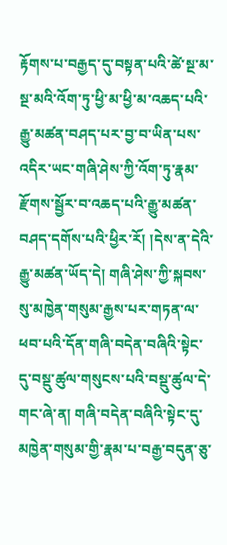རྟོགས་པ་བརྒྱད་དུ་བསྟན་པའི་ཚེ་སྔ་མ་སྔ་མའི་འོག་ཏུ་ཕྱི་མ་ཕྱི་མ་འཆད་པའི་རྒྱུ་མཚན་བཤད་པར་བྱ་བ་ཡིན་པས་འདིར་ཡང་གཞི་ཤེས་ཀྱི་འོག་ཏུ་རྣམ་རྫོགས་སྦྱོར་བ་འཆད་པའི་རྒྱུ་མཚན་བཤད་དགོས་པའི་ཕྱིར་རོ། །དེས་ན་དེའི་རྒྱུ་མཚན་ཡོད་དེ། གཞི་ཤེས་ཀྱི་སྐབས་སུ་མཁྱེན་གསུམ་རྒྱས་པར་གཏན་ལ་ཕབ་པའི་དོན་གཞི་བདེན་བཞིའི་སྟེང་དུ་བསྡུ་ཚུལ་གསུངས་པའི་བསྡུ་ཚུལ་དེ་གང་ཞེ་ན། གཞི་བདེན་བཞིའི་སྟེང་དུ་མཁྱེན་གསུམ་གྱི་རྣམ་པ་བརྒྱ་བདུན་ཅུ་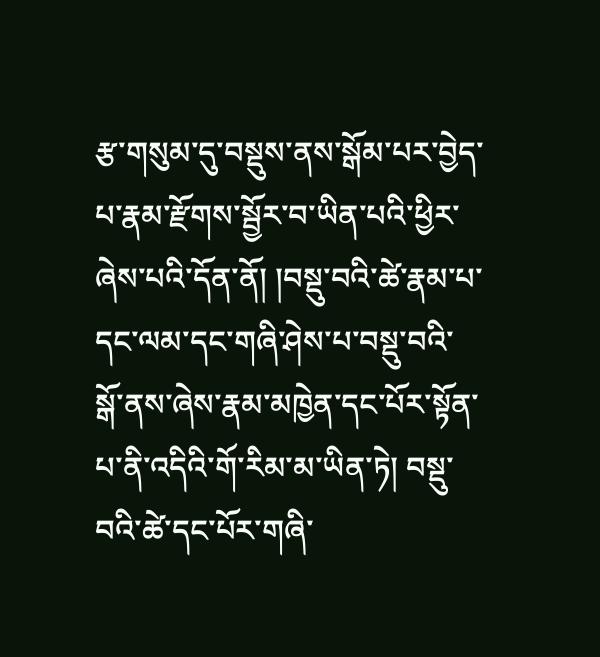རྩ་གསུམ་དུ་བསྡུས་ནས་སྒོམ་པར་བྱེད་པ་རྣམ་རྫོགས་སྦྱོར་བ་ཡིན་པའི་ཕྱིར་ཞེས་པའི་དོན་ནོ། །བསྡུ་བའི་ཚེ་རྣམ་པ་དང་ལམ་དང་གཞི་ཤེས་པ་བསྡུ་བའི་སྒོ་ནས་ཞེས་རྣམ་མཁྱེན་དང་པོར་སྟོན་པ་ནི་འདིའི་གོ་རིམ་མ་ཡིན་ཏེ། བསྡུ་བའི་ཚེ་དང་པོར་གཞི་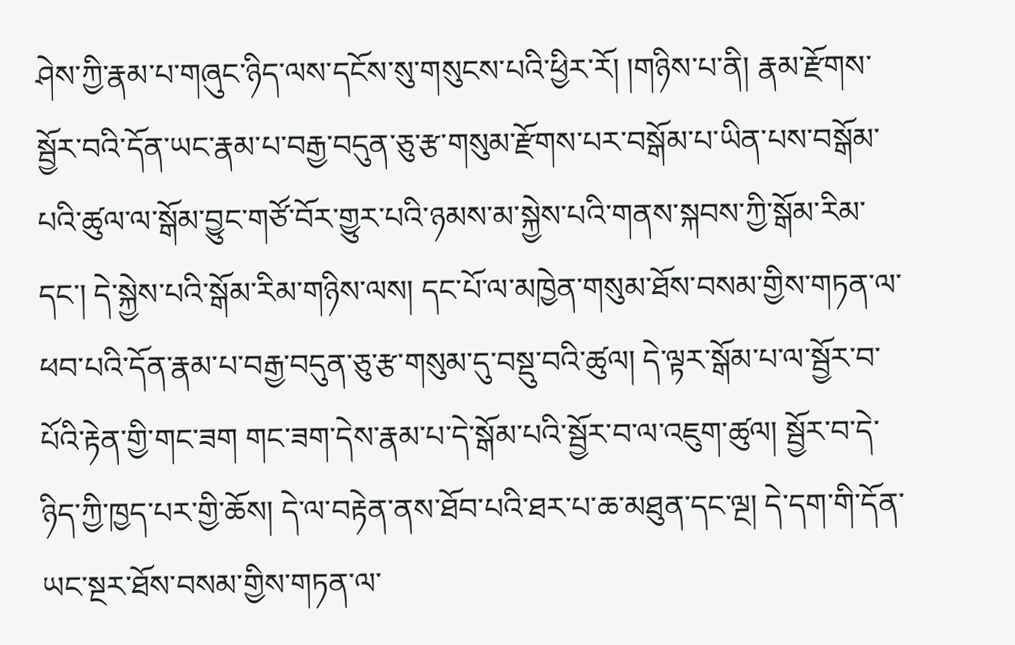ཤེས་ཀྱི་རྣམ་པ་གཞུང་ཉིད་ལས་དངོས་སུ་གསུངས་པའི་ཕྱིར་རོ། །གཉིས་པ་ནི། རྣམ་རྫོགས་སྦྱོར་བའི་དོན་ཡང་རྣམ་པ་བརྒྱ་བདུན་ཅུ་རྩ་གསུམ་རྫོགས་པར་བསྒོམ་པ་ཡིན་པས་བསྒོམ་པའི་ཚུལ་ལ་སྒོམ་བྱུང་གཙོ་བོར་གྱུར་པའི་ཉམས་མ་སྐྱེས་པའི་གནས་སྐབས་ཀྱི་སྒོམ་རིམ་དང་། དེ་སྐྱེས་པའི་སྒོམ་རིམ་གཉིས་ལས། དང་པོ་ལ་མཁྱེན་གསུམ་ཐོས་བསམ་གྱིས་གཏན་ལ་ཕབ་པའི་དོན་རྣམ་པ་བརྒྱ་བདུན་ཅུ་རྩ་གསུམ་དུ་བསྡུ་བའི་ཚུལ། དེ་ལྟར་སྒོམ་པ་ལ་སྦྱོར་བ་པོའི་རྟེན་གྱི་གང་ཟག གང་ཟག་དེས་རྣམ་པ་དེ་སྒོམ་པའི་སྦྱོར་བ་ལ་འཇུག་ཚུལ། སྦྱོར་བ་དེ་ཉིད་ཀྱི་ཁྱད་པར་གྱི་ཆོས། དེ་ལ་བརྟེན་ནས་ཐོབ་པའི་ཐར་པ་ཆ་མཐུན་དང་ལྔ། དེ་དག་གི་དོན་ཡང་སྔར་ཐོས་བསམ་གྱིས་གཏན་ལ་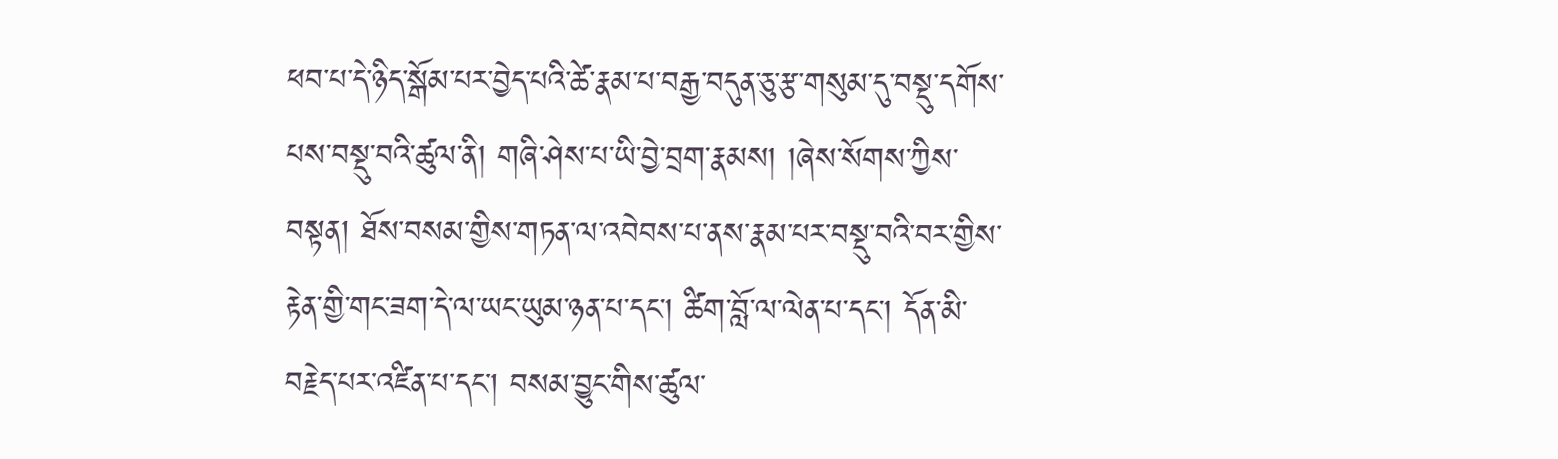ཕབ་པ་དེ་ཉིད་སྒོམ་པར་བྱེད་པའི་ཚེ་རྣམ་པ་བརྒྱ་བདུན་ཅུ་རྩ་གསུམ་དུ་བསྡུ་དགོས་པས་བསྡུ་བའི་ཚུལ་ནི། གཞི་ཤེས་པ་ཡི་བྱེ་བྲག་རྣམས། །ཞེས་སོགས་ཀྱིས་བསྟན། ཐོས་བསམ་གྱིས་གཏན་ལ་འབེབས་པ་ནས་རྣམ་པར་བསྡུ་བའི་བར་གྱིས་རྟེན་གྱི་གང་ཟག་དེ་ལ་ཡང་ཡུམ་ཉན་པ་དང་། ཚིག་བློ་ལ་ལེན་པ་དང་། དོན་མི་བརྗེད་པར་འཛིན་པ་དང་། བསམ་བྱུང་གིས་ཚུལ་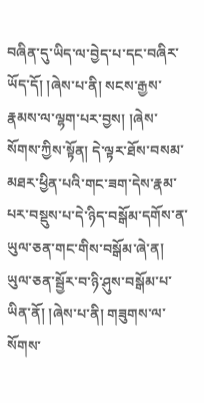བཞིན་དུ་ཡིད་ལ་བྱེད་པ་དང་བཞིར་ཡོད་དོ། །ཞེས་པ་ནི། སངས་རྒྱས་རྣམས་ལ་ལྷག་པར་བྱས། །ཞེས་སོགས་ཀྱིས་སྟོན། དེ་ལྟར་ཐོས་བསམ་མཐར་ཕྱིན་པའི་གང་ཟག་དེས་རྣམ་པར་བསྡུས་པ་དེ་ཉིད་བསྒོམ་དགོས་ན་ཡུལ་ཅན་གང་གིས་བསྒོམ་ཞེ་ན། ཡུལ་ཅན་སྦྱོར་བ་ཉི་ཤུས་བསྒོམ་པ་ཡིན་ནོ། །ཞེས་པ་ནི། གཟུགས་ལ་སོགས་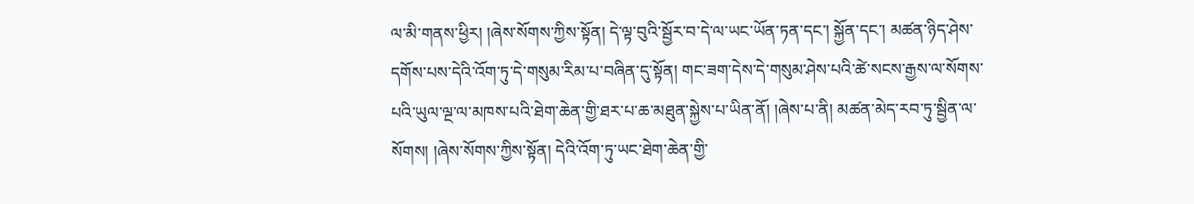ལ་མི་གནས་ཕྱིར། །ཞེས་སོགས་ཀྱིས་སྟོན། དེ་ལྟ་བུའི་སྦྱོར་བ་དེ་ལ་ཡང་ཡོན་ཏན་དང་། སྐྱོན་དང་། མཚན་ཉིད་ཤེས་དགོས་པས་དེའི་འོག་ཏུ་དེ་གསུམ་རིམ་པ་བཞིན་དུ་སྟོན། གང་ཟག་དེས་དེ་གསུམ་ཤེས་པའི་ཚེ་སངས་རྒྱས་ལ་སོགས་པའི་ཡུལ་ལྔ་ལ་མཁས་པའི་ཐེག་ཆེན་གྱི་ཐར་པ་ཆ་མཐུན་སྐྱེས་པ་ཡིན་ནོ། །ཞེས་པ་ནི། མཚན་མེད་རབ་ཏུ་སྦྱིན་ལ་སོགས། །ཞེས་སོགས་ཀྱིས་སྟོན། དེའི་འོག་ཏུ་ཡང་ཐེག་ཆེན་གྱི་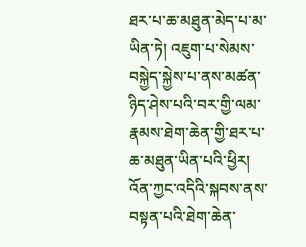ཐར་པ་ཆ་མཐུན་མེད་པ་མ་ཡིན་ཏེ། འཇུག་པ་སེམས་བསྐྱེད་སྐྱེས་པ་ནས་མཚན་ཉིད་ཤེས་པའི་བར་གྱི་ལམ་རྣམས་ཐེག་ཆེན་གྱི་ཐར་པ་ཆ་མཐུན་ཡིན་པའི་ཕྱིར། འོན་ཀྱང་འདིའི་སྐབས་ནས་བསྟན་པའི་ཐེག་ཆེན་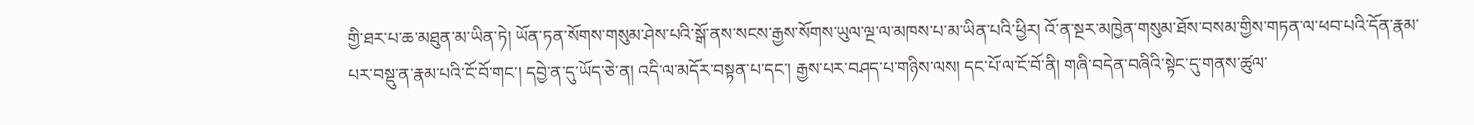གྱི་ཐར་པ་ཆ་མཐུན་མ་ཡིན་ཏེ། ཡོན་ཏན་སོགས་གསུམ་ཤེས་པའི་སྒོ་ནས་སངས་རྒྱས་སོགས་ཡུལ་ལྔ་ལ་མཁས་པ་མ་ཡིན་པའི་ཕྱིར། འོ་ན་སྔར་མཁྱེན་གསུམ་ཐོས་བསམ་གྱིས་གཏན་ལ་ཕབ་པའི་དོན་རྣམ་པར་བསྡུ་ན་རྣམ་པའི་ངོ་བོ་གང་། དབྱེ་ན་དུ་ཡོད་ཅེ་ན། འདི་ལ་མདོར་བསྟན་པ་དང་། རྒྱས་པར་བཤད་པ་གཉིས་ལས། དང་པོ་ལ་ངོ་བོ་ནི། གཞི་བདེན་བཞིའི་སྟེང་དུ་གནས་ཚུལ་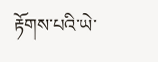རྟོགས་པའི་ཡེ་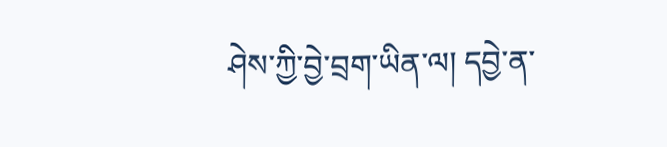ཤེས་ཀྱི་བྱེ་བྲག་ཡིན་ལ། དབྱེ་ན་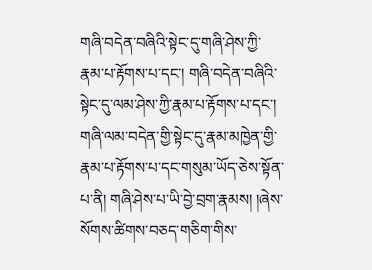གཞི་བདེན་བཞིའི་སྟེང་དུ་གཞི་ཤེས་ཀྱི་རྣམ་པ་རྟོགས་པ་དང་། གཞི་བདེན་བཞིའི་སྟེང་དུ་ལམ་ཤེས་ཀྱི་རྣམ་པ་རྟོགས་པ་དང་། གཞི་ལམ་བདེན་གྱི་སྟེང་དུ་རྣམ་མཁྱེན་གྱི་རྣམ་པ་རྟོགས་པ་དང་གསུམ་ཡོད་ཅེས་སྟོན་པ་ནི། གཞི་ཤེས་པ་ཡི་བྱེ་བྲག་རྣམས། །ཞེས་སོགས་ཚིགས་བཅད་གཅིག་གིས་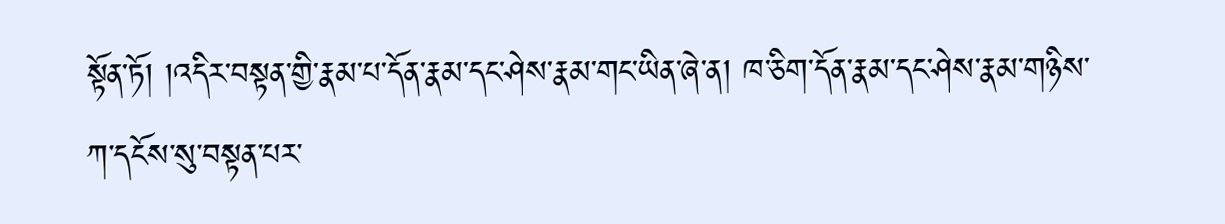སྟོན་ཏོ། །འདིར་བསྟན་གྱི་རྣམ་པ་དོན་རྣམ་དང་ཤེས་རྣམ་གང་ཡིན་ཞེ་ན། ཁ་ཅིག་དོན་རྣམ་དང་ཤེས་རྣམ་གཉིས་ཀ་དངོས་སུ་བསྟན་པར་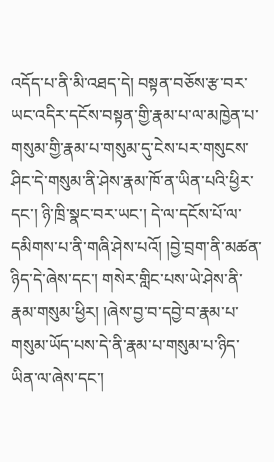འདོད་པ་ནི་མི་འཐད་དེ། བསྟན་བཅོས་རྩ་བར་ཡང་འདིར་དངོས་བསྟན་གྱི་རྣམ་པ་ལ་མཁྱེན་པ་གསུམ་གྱི་རྣམ་པ་གསུམ་དུ་ངེས་པར་གསུངས་ཤིང་དེ་གསུམ་ནི་ཤེས་རྣམ་ཁོ་ན་ཡིན་པའི་ཕྱིར་དང་། ཉི་ཁྲི་སྣང་བར་ཡང་། དེ་ལ་དངོས་པོ་ལ་དམིགས་པ་ནི་གཞི་ཤེས་པའོ། །བྱེ་བྲག་ནི་མཚན་ཉིད་དེ་ཞེས་དང་། གསེར་གླིང་པས་ཡེ་ཤེས་ནི་རྣམ་གསུམ་ཕྱིར། །ཞེས་བྱ་བ་དབྱེ་བ་རྣམ་པ་གསུམ་ཡོད་པས་དེ་ནི་རྣམ་པ་གསུམ་པ་ཉིད་ཡིན་ལ་ཞེས་དང་།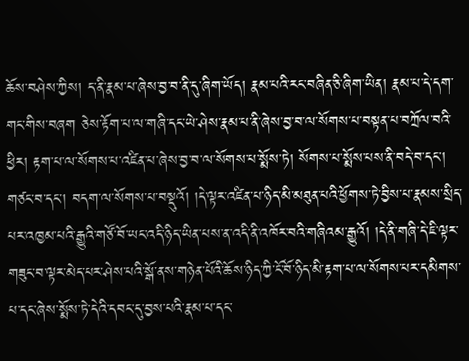ཆོས་བཤེས་ཀྱིས། ད་ནི་རྣམ་པ་ཞེས་བྱ་བ་ནི་དུ་ཞིག་ཡོད། རྣམ་པའི་རང་བཞིན་ཅི་ཞིག་ཡིན། རྣམ་པ་དེ་དག་གང་གིས་བཞག ཅེས་རྟོག་པ་ལ་གཞི་དང་ཡེ་ཤེས་རྣམ་པ་ནི་ཞེས་བྱ་བ་ལ་སོགས་པ་བསྟན་པ་བཀྲོལ་བའི་ཕྱིར། རྟག་པ་ལ་སོགས་པ་འཛིན་པ་ཞེས་བྱ་བ་ལ་སོགས་པ་སྨོས་ཏེ། སོགས་པ་སྨོས་པས་ནི་བདེ་བ་དང་། གཙང་བ་དང་། བདག་ལ་སོགས་པ་བསྡུའོ། །དེ་ལྟར་འཛིན་པ་ཉིད་མི་མཐུན་པའི་ཕྱོགས་ཏེ་བྱིས་པ་རྣམས་སྲིད་པར་འཁྱམ་པའི་རྒྱུའི་གཙོ་བོ་ཡང་འདི་ཉིད་ཡིན་པས་ན་འདི་ནི་འཁོར་བའི་གཞིའམ་རྒྱུའོ། །དེ་ནི་གཞི་དེ་ཇི་ལྟར་གཟུང་བ་ལྟར་མེད་པར་ཤེས་པའི་སྒོ་ནས་གཉེན་པོའི་ཆོས་ཉིད་ཀྱི་ངོ་བོ་ཉིད་མི་རྟག་པ་ལ་སོགས་པར་དམིགས་པ་དང་ཞེས་སྨོས་ཏེ་དེའི་དབང་དུ་བྱས་པའི་རྣམ་པ་དང་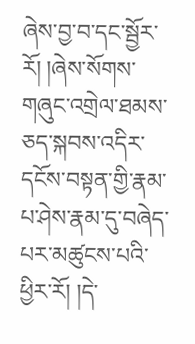ཞེས་བྱ་བ་དང་སྦྱོར་རོ། །ཞེས་སོགས་གཞུང་འགྲེལ་ཐམས་ཅད་སྐབས་འདིར་དངོས་བསྟན་གྱི་རྣམ་པ་ཤེས་རྣམ་དུ་བཞེད་པར་མཚུངས་པའི་ཕྱིར་རོ། །དེ་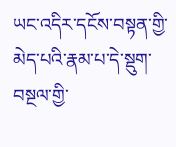ཡང་འདིར་དངོས་བསྟན་གྱི་མེད་པའི་རྣམ་པ་དེ་སྡུག་བསྔལ་གྱི་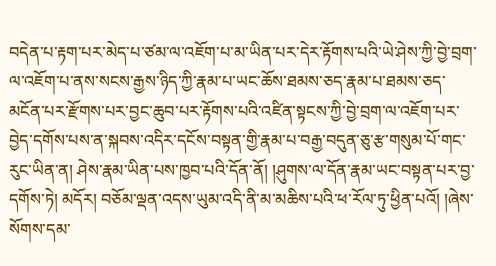བདེན་པ་རྟག་པར་མེད་པ་ཙམ་ལ་འཇོག་པ་མ་ཡིན་པར་དེར་རྟོགས་པའི་ཡེ་ཤེས་ཀྱི་བྱེ་བྲག་ལ་འཇོག་པ་ནས་སངས་རྒྱས་ཉིད་ཀྱི་རྣམ་པ་ཡང་ཆོས་ཐམས་ཅད་རྣམ་པ་ཐམས་ཅད་མངོན་པར་རྫོགས་པར་བྱང་ཆུབ་པར་རྟོགས་པའི་འཛིན་སྟངས་ཀྱི་བྱེ་བྲག་ལ་འཇོག་པར་བྱེད་དགོས་པས་ན་སྐབས་འདིར་དངོས་བསྟན་གྱི་རྣམ་པ་བརྒྱ་བདུན་ཅུ་རྩ་གསུམ་པོ་གང་རུང་ཡིན་ན། ཤེས་རྣམ་ཡིན་པས་ཁྱབ་པའི་དོན་ནོ། །ཤུགས་ལ་དོན་རྣམ་ཡང་བསྟན་པར་བྱ་དགོས་ཏེ། མདོར། བཅོམ་ལྡན་འདས་ཡུམ་འདི་ནི་མ་མཆིས་པའི་ཕ་རོལ་ཏུ་ཕྱིན་པའོ། །ཞེས་སོགས་དམ་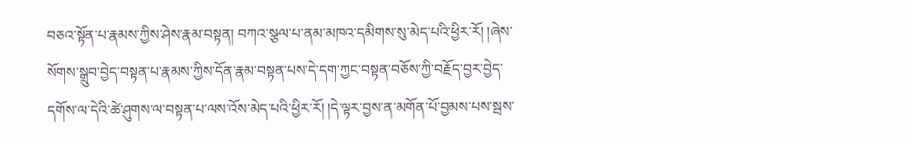བཅའ་སྟོན་པ་རྣམས་ཀྱིས་ཤེས་རྣམ་བསྟན། བཀའ་སྩལ་པ་ནམ་མཁའ་དམིགས་སུ་མེད་པའི་ཕྱིར་རོ། །ཞེས་སོགས་སྒྲུབ་བྱེད་བསྟན་པ་རྣམས་ཀྱིས་དོན་རྣམ་བསྟན་པས་དེ་དག་ཀྱང་བསྟན་བཅོས་ཀྱི་བརྗོད་བྱར་བྱེད་དགོས་ལ་དེའི་ཚེ་ཤུགས་ལ་བསྟན་པ་ལས་འོས་མེད་པའི་ཕྱིར་རོ། །དེ་ལྟར་བྱས་ན་མགོན་པོ་བྱམས་པས་སྦས་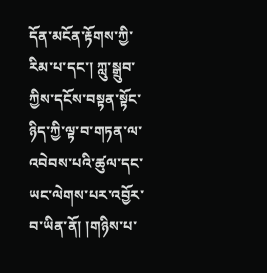དོན་མངོན་རྟོགས་ཀྱི་རིམ་པ་དང་། ཀླུ་སྒྲུབ་ཀྱིས་དངོས་བསྟན་སྟོང་ཉིད་ཀྱི་ལྟ་བ་གཏན་ལ་འབེབས་པའི་ཚུལ་དང་ཡང་ལེགས་པར་འབྱོར་བ་ཡིན་ནོ། །གཉིས་པ་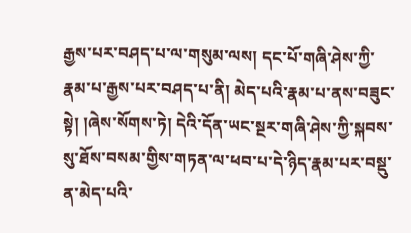རྒྱས་པར་བཤད་པ་ལ་གསུམ་ལས། དང་པོ་གཞི་ཤེས་ཀྱི་རྣམ་པ་རྒྱས་པར་བཤད་པ་ནི། མེད་པའི་རྣམ་པ་ནས་བཟུང་སྟེ། །ཞེས་སོགས་ཏེ། དེའི་དོན་ཡང་སྔར་གཞི་ཤེས་ཀྱི་སྐབས་སུ་ཐོས་བསམ་གྱིས་གཏན་ལ་ཕབ་པ་དེ་ཉིད་རྣམ་པར་བསྡུ་ན་མེད་པའི་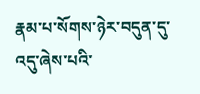རྣམ་པ་སོགས་ཉེར་བདུན་དུ་འདུ་ཞེས་པའི་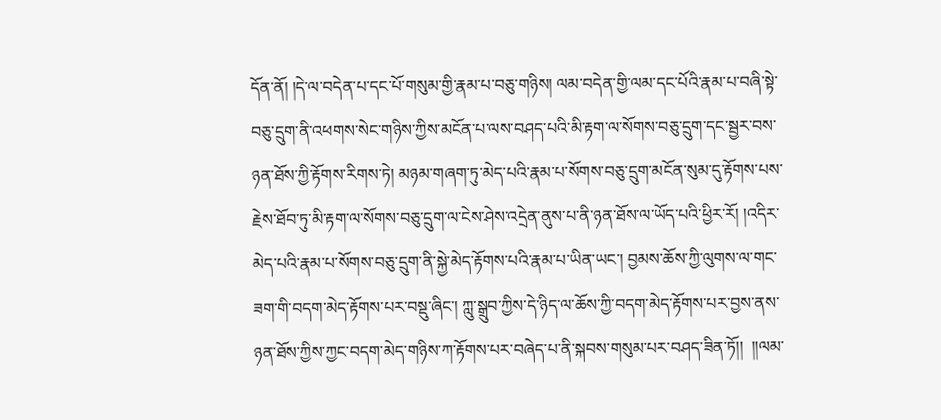དོན་ནོ། །དེ་ལ་བདེན་པ་དང་པོ་གསུམ་གྱི་རྣམ་པ་བཅུ་གཉིས། ལམ་བདེན་གྱི་ལམ་དང་པོའི་རྣམ་པ་བཞི་སྟེ་བཅུ་དྲུག་ནི་འཕགས་སེང་གཉིས་ཀྱིས་མངོན་པ་ལས་བཤད་པའི་མི་རྟག་ལ་སོགས་བཅུ་དྲུག་དང་སྦྱར་བས་ཉན་ཐོས་ཀྱི་རྟོགས་རིགས་ཏེ། མཉམ་གཞག་ཏུ་མེད་པའི་རྣམ་པ་སོགས་བཅུ་དྲུག་མངོན་སུམ་དུ་རྟོགས་པས་རྗེས་ཐོབ་ཏུ་མི་རྟག་ལ་སོགས་བཅུ་དྲུག་ལ་ངེས་ཤེས་འདྲེན་ནུས་པ་ནི་ཉན་ཐོས་ལ་ཡོད་པའི་ཕྱིར་རོ། །འདིར་མེད་པའི་རྣམ་པ་སོགས་བཅུ་དྲུག་ནི་སྐྱེ་མེད་རྟོགས་པའི་རྣམ་པ་ཡིན་ཡང་། བྱམས་ཆོས་ཀྱི་ལུགས་ལ་གང་ཟག་གི་བདག་མེད་རྟོགས་པར་བསྡུ་ཞིང་། ཀླུ་སྒྲུབ་ཀྱིས་དེ་ཉིད་ལ་ཆོས་ཀྱི་བདག་མེད་རྟོགས་པར་བྱས་ནས་ཉན་ཐོས་ཀྱིས་ཀྱང་བདག་མེད་གཉིས་ཀ་རྟོགས་པར་བཞེད་པ་ནི་སྐབས་གསུམ་པར་བཤད་ཟིན་ཏོ།།  །།ལམ་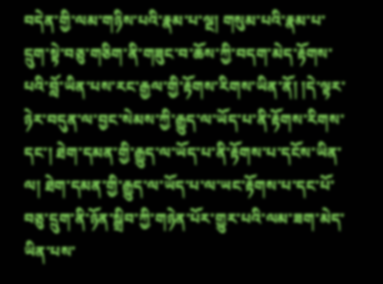བདེན་གྱི་ལམ་གཉིས་པའི་རྣམ་པ་ལྔ། གསུམ་པའི་རྣམ་པ་དྲུག་སྟེ་བཅུ་གཅིག་ནི་གཟུང་བ་ཆོས་ཀྱི་བདག་མེད་རྟོགས་པའི་བློ་ཡིན་པས་རང་རྒྱལ་གྱི་རྟོགས་རིགས་ཡིན་ནོ། །དེ་ལྟར་ཉེར་བདུན་ལ་བྱང་སེམས་ཀྱི་རྒྱུད་ལ་ཡོད་པ་ནི་རྟོགས་རིགས་དང་། ཐེག་དམན་གྱི་རྒྱུད་ལ་ཡོད་པ་ནི་རྟོགས་པ་དངོས་ཡིན་ལ། ཐེག་དམན་གྱི་རྒྱུད་ལ་ཡོད་པ་ལ་ཡང་རྟོགས་པ་དང་པོ་བཅུ་དྲུག་ནི་ཉོན་སྒྲིབ་ཀྱི་གཉེན་པོར་གྱུར་པའི་ལམ་ཟག་མེད་ཡིན་པས་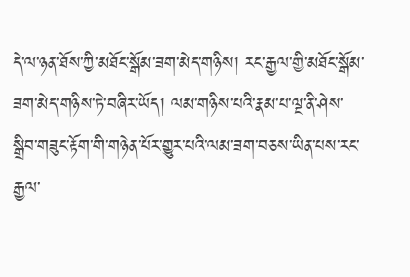དེ་ལ་ཉན་ཐོས་ཀྱི་མཐོང་སྒོམ་ཟག་མེད་གཉིས། རང་རྒྱལ་གྱི་མཐོང་སྒོམ་ཟག་མེད་གཉིས་ཏེ་བཞིར་ཡོད། ལམ་གཉིས་པའི་རྣམ་པ་ལྔ་ནི་ཤེས་སྒྲིབ་གཟུང་རྟོག་གི་གཉེན་པོར་གྱུར་པའི་ལམ་ཟག་བཅས་ཡིན་པས་རང་རྒྱལ་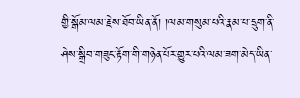གྱི་སྒོམ་ལམ་རྗེས་ཐོབ་ཡིན་ནོ། །ལམ་གསུམ་པའི་རྣམ་པ་དྲུག་ནི་ཤེས་སྒྲིབ་གཟུང་རྟོག་གི་གཉེན་པོར་གྱུར་པའི་ལམ་ཟག་མེད་ཡིན་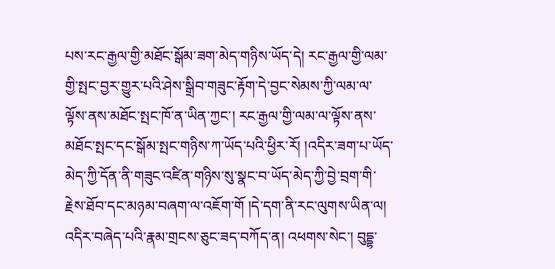པས་རང་རྒྱལ་གྱི་མཐོང་སྒོམ་ཟག་མེད་གཉིས་ཡོད་དེ། རང་རྒྱལ་གྱི་ལམ་གྱི་སྤང་བྱར་གྱུར་པའི་ཤེས་སྒྲིབ་གཟུང་རྟོག་དེ་བྱང་སེམས་ཀྱི་ལམ་ལ་ལྟོས་ནས་མཐོང་སྤང་ཁོ་ན་ཡིན་ཀྱང་། རང་རྒྱལ་གྱི་ལམ་ལ་ལྟོས་ནས་མཐོང་སྤང་དང་སྒོམ་སྤང་གཉིས་ཀ་ཡོད་པའི་ཕྱིར་རོ། །འདིར་ཟག་པ་ཡོད་མེད་ཀྱི་དོན་ནི་གཟུང་འཛིན་གཉིས་སུ་སྣང་བ་ཡོད་མེད་ཀྱི་བྱེ་བྲག་གི་རྗེས་ཐོབ་དང་མཉམ་བཞག་ལ་འཇོག་གོ །དེ་དག་ནི་རང་ལུགས་ཡིན་ལ། འདིར་བཞེད་པའི་རྣམ་གྲངས་ཅུང་ཟད་བཀོད་ན། འཕགས་སེང་། བུདྡྷ་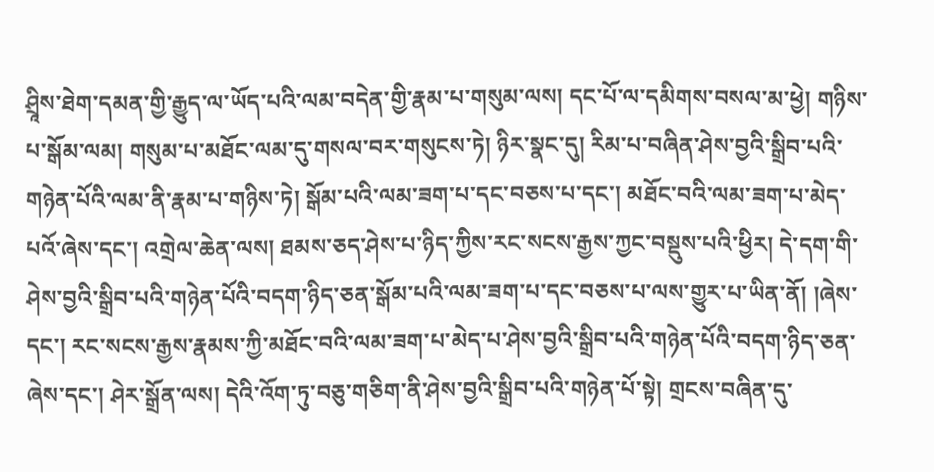ཤྲཱིས་ཐེག་དམན་གྱི་རྒྱུད་ལ་ཡོད་པའི་ལམ་བདེན་གྱི་རྣམ་པ་གསུམ་ལས། དང་པོ་ལ་དམིགས་བསལ་མ་ཕྱེ། གཉིས་པ་སྒོམ་ལམ། གསུམ་པ་མཐོང་ལམ་དུ་གསལ་བར་གསུངས་ཏེ། ཉིར་སྣང་དུ། རིམ་པ་བཞིན་ཤེས་བྱའི་སྒྲིབ་པའི་གཉེན་པོའི་ལམ་ནི་རྣམ་པ་གཉིས་ཏེ། སྒོམ་པའི་ལམ་ཟག་པ་དང་བཅས་པ་དང་། མཐོང་བའི་ལམ་ཟག་པ་མེད་པའོ་ཞེས་དང་། འགྲེལ་ཆེན་ལས། ཐམས་ཅད་ཤེས་པ་ཉིད་ཀྱིས་རང་སངས་རྒྱས་ཀྱང་བསྡུས་པའི་ཕྱིར། དེ་དག་གི་ཤེས་བྱའི་སྒྲིབ་པའི་གཉེན་པོའི་བདག་ཉིད་ཅན་སྒོམ་པའི་ལམ་ཟག་པ་དང་བཅས་པ་ལས་གྱུར་པ་ཡིན་ནོ། །ཞེས་དང་། རང་སངས་རྒྱས་རྣམས་ཀྱི་མཐོང་བའི་ལམ་ཟག་པ་མེད་པ་ཤེས་བྱའི་སྒྲིབ་པའི་གཉེན་པོའི་བདག་ཉིད་ཅན་ཞེས་དང་། ཤེར་སྒྲོན་ལས། དེའི་འོག་ཏུ་བཅུ་གཅིག་ནི་ཤེས་བྱའི་སྒྲིབ་པའི་གཉེན་པོ་སྟེ། གྲངས་བཞིན་དུ་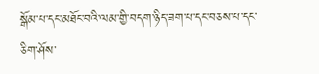སྒོམ་པ་དང་མཐོང་བའི་ལམ་གྱི་བདག་ཉིད་ཟག་པ་དང་བཅས་པ་དང་ཅིག་ཤོས་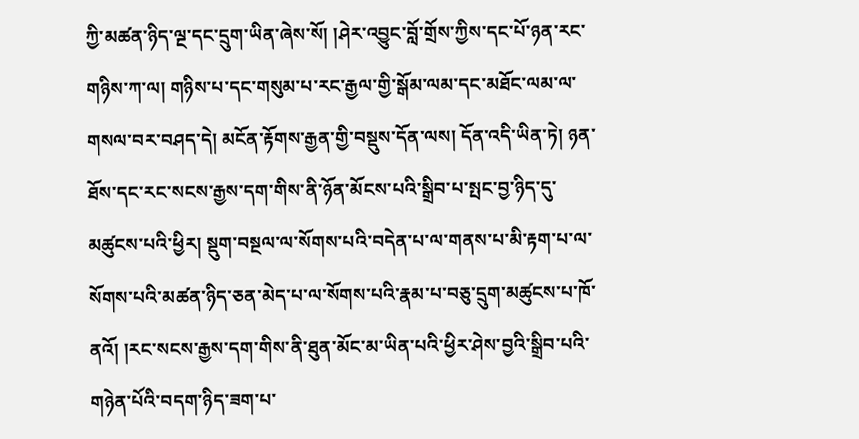ཀྱི་མཚན་ཉིད་ལྔ་དང་དྲུག་ཡིན་ཞེས་སོ། །ཤེར་འབྱུང་བློ་གྲོས་ཀྱིས་དང་པོ་ཉན་རང་གཉིས་ཀ་ལ། གཉིས་པ་དང་གསུམ་པ་རང་རྒྱལ་གྱི་སྒོམ་ལམ་དང་མཐོང་ལམ་ལ་གསལ་བར་བཤད་དེ། མངོན་རྟོགས་རྒྱན་གྱི་བསྡུས་དོན་ལས། དོན་འདི་ཡིན་ཏེ། ཉན་ཐོས་དང་རང་སངས་རྒྱས་དག་གིས་ནི་ཉོན་མོངས་པའི་སྒྲིབ་པ་སྤང་བྱ་ཉིད་དུ་མཚུངས་པའི་ཕྱིར། སྡུག་བསྔལ་ལ་སོགས་པའི་བདེན་པ་ལ་གནས་པ་མི་རྟག་པ་ལ་སོགས་པའི་མཚན་ཉིད་ཅན་མེད་པ་ལ་སོགས་པའི་རྣམ་པ་བཅུ་དྲུག་མཚུངས་པ་ཁོ་ནའོ། །རང་སངས་རྒྱས་དག་གིས་ནི་ཐུན་མོང་མ་ཡིན་པའི་ཕྱིར་ཤེས་བྱའི་སྒྲིབ་པའི་གཉེན་པོའི་བདག་ཉིད་ཟག་པ་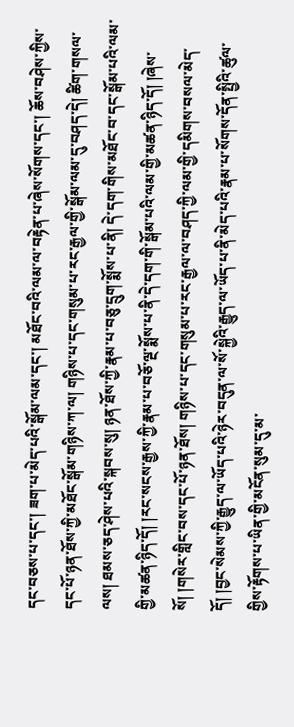དང་བཅས་པ་དང་། ཟག་པ་མེད་པའི་སྒོམ་ལམ་དང་། མཐོང་བའི་ལམ་ལ་བརྟེན་པ་ཞེས་སོགས་དང་། ཆོས་བཤེས་ཀྱིས་དང་པོ་ཉན་ཐོས་ཀྱི་མཐོང་སྒོམ་གཉིས་ཀ་ལ། གཉིས་པ་དང་གསུམ་པ་རང་རྒྱལ་གྱི་སྒོམ་ལམ་དུ་བཤད་དེ། ཚིག་གསལ་ལས། ཐམས་ཅད་ཤེས་པའི་སྐབས་སུ། ཉན་ཐོས་ཀྱི་རྣམ་པ་བཅུ་དྲུག་སྨོས་པ་ནི། དེ་དག་གིས་མཐོང་བ་དང་སྒོམ་པའི་ལམ་གྱི་མཚན་ཉིད་དོ། །རང་སངས་རྒྱས་ཀྱི་རྣམ་པ་བཅོ་ལྔ་སྨོས་པ་ནི་དེ་དག་གི་སྒོམ་པའི་ལམ་གྱི་མཚན་ཉིད་དོ། །ཞེས་སོ། །གསེར་གླིང་བས་དང་པོ་ཉན་ཐོས། གཉིས་པ་དང་གསུམ་པ་རང་རྒྱལ་ལ་བཤད་ཀྱི་ལམ་གྱི་དམིགས་བསལ་མེད་དོ། །བྱང་སེམས་ཀྱི་རྒྱུད་ལ་ཡོད་པའི་ཉེར་བདུན་ལ་སོ་སྐྱེའི་རྒྱུད་ལ་ཡོད་པ་ནི་མེད་པའི་རྣམ་པ་སོགས་དོན་སྤྱིའི་ཚུལ་གྱིས་རྟོགས་པ་ཡིན་གྱི་མངོན་སུམ་དུ་མ་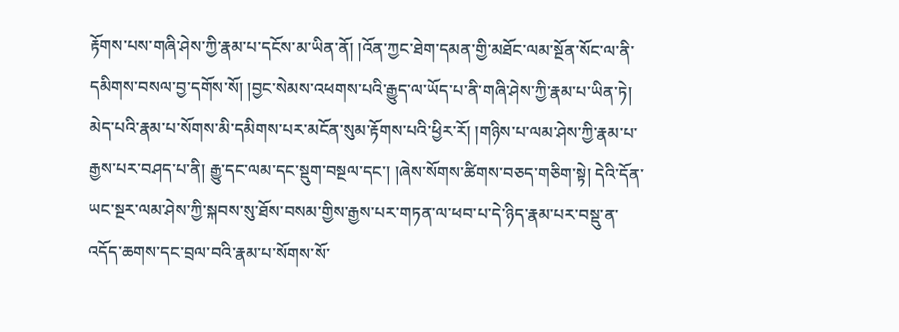རྟོགས་པས་གཞི་ཤེས་ཀྱི་རྣམ་པ་དངོས་མ་ཡིན་ནོ། །འོན་ཀྱང་ཐེག་དམན་གྱི་མཐོང་ལམ་སྔོན་སོང་ལ་ནི་དམིགས་བསལ་བྱ་དགོས་སོ། །བྱང་སེམས་འཕགས་པའི་རྒྱུད་ལ་ཡོད་པ་ནི་གཞི་ཤེས་ཀྱི་རྣམ་པ་ཡིན་ཏེ། མེད་པའི་རྣམ་པ་སོགས་མི་དམིགས་པར་མངོན་སུམ་རྟོགས་པའི་ཕྱིར་རོ། །གཉིས་པ་ལམ་ཤེས་ཀྱི་རྣམ་པ་རྒྱས་པར་བཤད་པ་ནི། རྒྱུ་དང་ལམ་དང་སྡུག་བསྔལ་དང་། །ཞེས་སོགས་ཚིགས་བཅད་གཅིག་སྟེ། དེའི་དོན་ཡང་སྔར་ལམ་ཤེས་ཀྱི་སྐབས་སུ་ཐོས་བསམ་གྱིས་རྒྱས་པར་གཏན་ལ་ཕབ་པ་དེ་ཉིད་རྣམ་པར་བསྡུ་ན་འདོད་ཆགས་དང་བྲལ་བའི་རྣམ་པ་སོགས་སོ་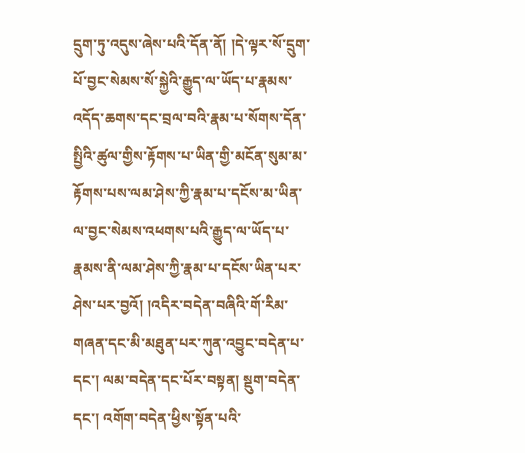དྲུག་ཏུ་འདུས་ཞེས་པའི་དོན་ནོ། །དེ་ལྟར་སོ་དྲུག་པོ་བྱང་སེམས་སོ་སྐྱེའི་རྒྱུད་ལ་ཡོད་པ་རྣམས་འདོད་ཆགས་དང་བྲལ་བའི་རྣམ་པ་སོགས་དོན་སྤྱིའི་ཚུལ་གྱིས་རྟོགས་པ་ཡིན་གྱི་མངོན་སུམ་མ་རྟོགས་པས་ལམ་ཤེས་ཀྱི་རྣམ་པ་དངོས་མ་ཡིན་ལ་བྱང་སེམས་འཕགས་པའི་རྒྱུད་ལ་ཡོད་པ་རྣམས་ནི་ལམ་ཤེས་ཀྱི་རྣམ་པ་དངོས་ཡིན་པར་ཤེས་པར་བྱའོ། །འདིར་བདེན་བཞིའི་གོ་རིམ་གཞན་དང་མི་མཐུན་པར་ཀུན་འབྱུང་བདེན་པ་དང་། ལམ་བདེན་དང་པོར་བསྟན། སྡུག་བདེན་དང་། འགོག་བདེན་ཕྱིས་སྟོན་པའི་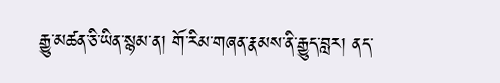རྒྱུ་མཚན་ཅི་ཡིན་སྙམ་ན། གོ་རིམ་གཞན་རྣམས་ནི་རྒྱུད་བླར། ནད་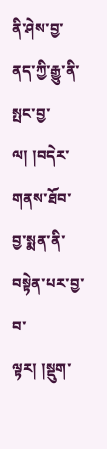ནི་ཤེས་བྱ་ནད་ཀྱི་རྒྱུ་ནི་སྤང་བྱ་ལ། །བདེར་གནས་ཐོབ་བྱ་སྨན་ནི་བསྟེན་པར་བྱ་བ་ལྟར། །སྡུག་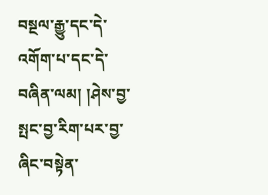བསྔལ་རྒྱུ་དང་དེ་འགོག་པ་དང་དེ་བཞིན་ལམ། །ཤེས་བྱ་སྤང་བྱ་རིག་པར་བྱ་ཞིང་བསྟེན་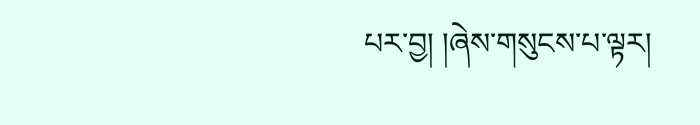པར་བྱ། །ཞེས་གསུངས་པ་ལྟར།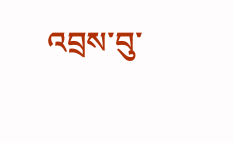འབྲས་བུ་